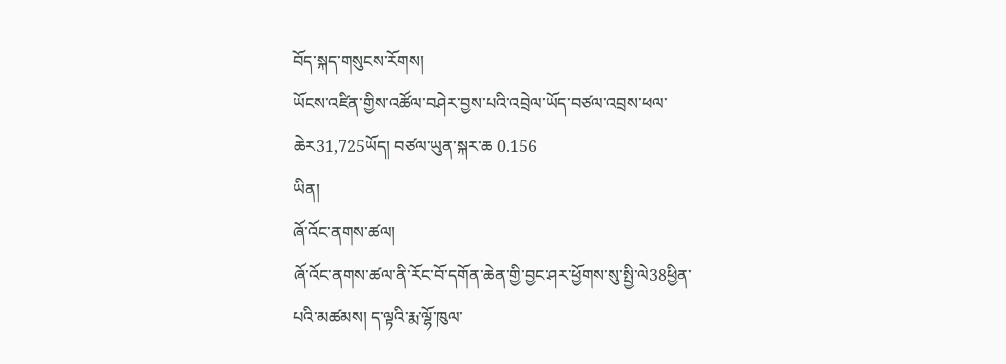བོད་སྐད་གསུངས་རོགས།
ཡོངས་འཛིན་གྱིས་འཚོལ་བཤེར་བྱས་པའི་འབྲེལ་ཡོད་བཙལ་འབྲས་ཕལ་ཆེར31,725ཡོད། བཙལ་ཡུན་སྐར་ཆ 0.156
ཡིན།
ཞོ་འོང་ནགས་ཚལ།
ཞོ་འོང་ནགས་ཚལ་ནི་རོང་བོ་དགོན་ཆེན་གྱི་བྱང་ཤར་ཕྱོགས་སུ་སྤྱི་ལེ38ཕྱིན་པའི་མཚམས། ད་ལྟའི་རྨ་ལྷོ་ཁུལ་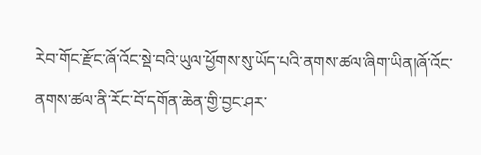རེབ་གོང་རྫོང་ཞོ་འོང་སྡེ་བའི་ཡུལ་ཕྱོགས་སུ་ཡོད་པའི་ནགས་ཚལ་ཞིག་ཡིན།ཞོ་འོང་ནགས་ཚལ་ནི་རོང་བོ་དགོན་ཆེན་གྱི་བྱང་ཤར་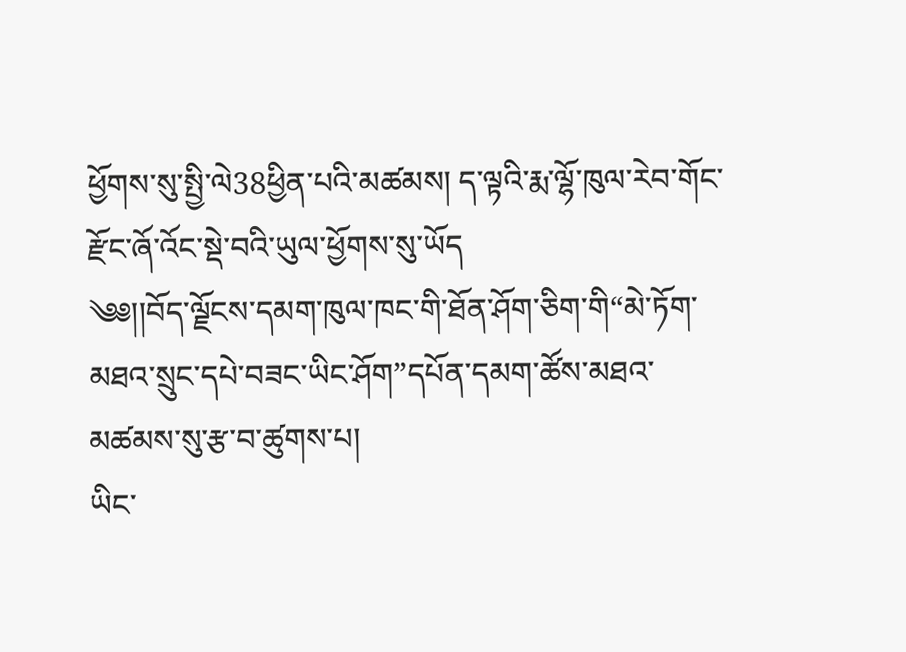ཕྱོགས་སུ་སྤྱི་ལེ38ཕྱིན་པའི་མཚམས། ད་ལྟའི་རྨ་ལྷོ་ཁུལ་རེབ་གོང་རྫོང་ཞོ་འོང་སྡེ་བའི་ཡུལ་ཕྱོགས་སུ་ཡོད
༄༅།།བོད་ལྗོངས་དམག་ཁུལ་ཁང་གི་ཐོན་ཤོག་ཅིག་གི“མེ་ཏོག་མཐའ་སྲུང་དཔེ་བཟང་ཡིང་ཤོག”དཔོན་དམག་ཚོས་མཐའ་མཚམས་སུ་རྩ་བ་ཚུགས་པ།
ཡིང་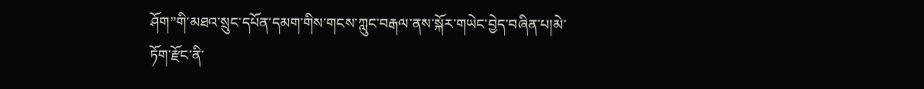ཤོག”གི་མཐའ་སྲུང་དཔོན་དམག་གིས་གངས་ཀླུང་བརྒལ་ནས་སྐོར་གཡེང་བྱེད་བཞིན་པ།མེ་ཏོག་རྫོང་ནི་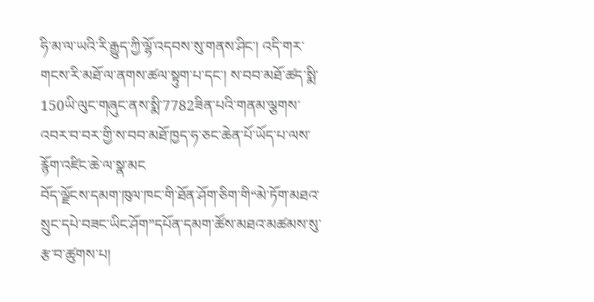ཧི་མ་ལ་ཡའི་རི་རྒྱུད་ཀྱི་ལྷོ་འདབས་སུ་གནས་ཤིང་། འདི་གར་གངས་རི་མཐོ་ལ་ནགས་ཚལ་སྟུག་པ་དང་། ས་བབ་མཐོ་ཚད་སྨི་150ཡི་ལུང་གཞུང་ནས་སྨི་7782ཟིན་པའི་གནམ་ལྕགས་འབར་བ་བར་གྱི་ས་བབ་མཐོ་ཁྱད་ཧ་ཅང་ཆེན་པོ་ཡོད་པ་ལས་རྙོག་འཛིང་ཆེ་ལ་སྣ་མང
བོད་ལྗོངས་དམག་ཁུལ་ཁང་གི་ཐོན་ཤོག་ཅིག་གི“མེ་ཏོག་མཐའ་སྲུང་དཔེ་བཟང་ཡིང་ཤོག”དཔོན་དམག་ཚོས་མཐའ་མཚམས་སུ་རྩ་བ་ཚུགས་པ།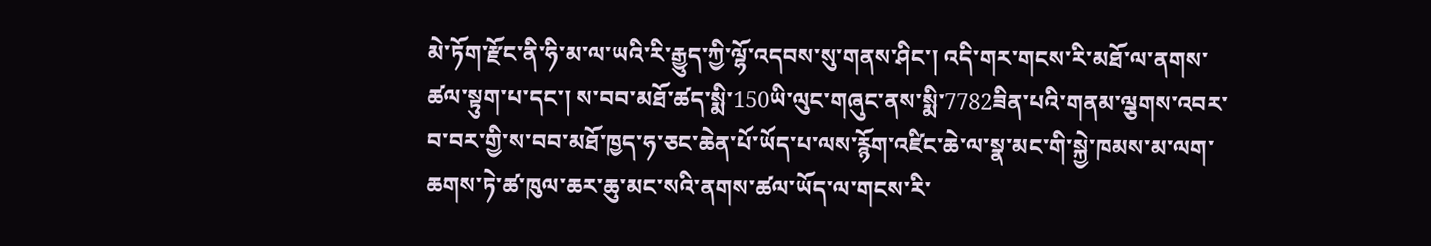མེ་ཏོག་རྫོང་ནི་ཧི་མ་ལ་ཡའི་རི་རྒྱུད་ཀྱི་ལྷོ་འདབས་སུ་གནས་ཤིང་། འདི་གར་གངས་རི་མཐོ་ལ་ནགས་ཚལ་སྟུག་པ་དང་། ས་བབ་མཐོ་ཚད་སྨི་150ཡི་ལུང་གཞུང་ནས་སྨི་7782ཟིན་པའི་གནམ་ལྕགས་འབར་བ་བར་གྱི་ས་བབ་མཐོ་ཁྱད་ཧ་ཅང་ཆེན་པོ་ཡོད་པ་ལས་རྙོག་འཛིང་ཆེ་ལ་སྣ་མང་གི་སྐྱེ་ཁམས་མ་ལག་ཆགས་ཏེ་ཚ་ཁུལ་ཆར་ཆུ་མང་སའི་ནགས་ཚལ་ཡོད་ལ་གངས་རི་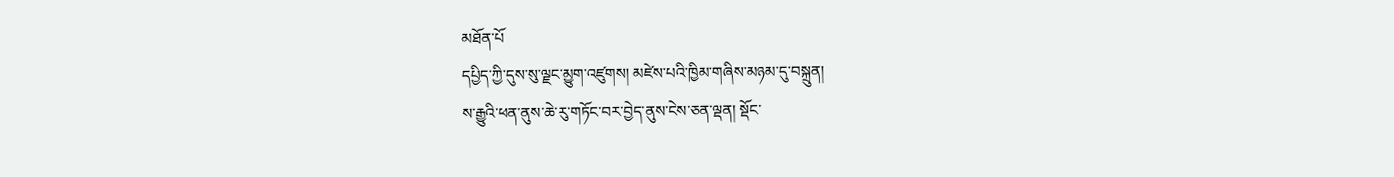མཐོན་པོ
དཔྱིད་ཀྱི་དུས་སུ་ལྗང་མྱུག་འཛུགས། མཛེས་པའི་ཁྱིམ་གཞིས་མཉམ་དུ་བསྐྲུན།
ས་རྒྱུའི་ཕན་ནུས་ཆེ་རུ་གཏོང་བར་བྱེད་ནུས་ངེས་ཅན་ལྡན། སྡོང་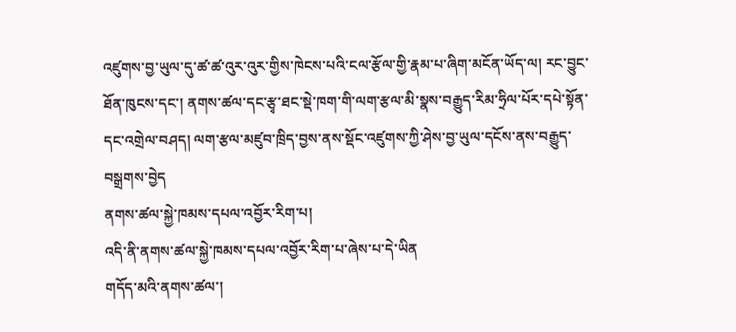འཛུགས་བྱ་ཡུལ་དུ་ཚ་ཚ་འུར་འུར་གྱིས་ཁེངས་པའི་ངལ་རྩོལ་གྱི་རྣམ་པ་ཞིག་མངོན་ཡོད་ལ། རང་བྱུང་ཐོན་ཁུངས་དང་། ནགས་ཚལ་དང་རྩྭ་ཐང་སྡེ་ཁག་གི་ལག་རྩལ་མི་སྣས་བརྒྱུད་རིམ་ཧྲིལ་པོར་དཔེ་སྟོན་དང་འགྲེལ་བཤད། ལག་རྩལ་མཛུབ་ཁྲིད་བྱས་ནས་སྡོང་འཛུགས་ཀྱི་ཤེས་བྱ་ཡུལ་དངོས་ནས་བརྒྱུད་བསྒྲགས་བྱེད
ནགས་ཚལ་སྐྱེ་ཁམས་དཔལ་འབྱོར་རིག་པ།
འདི་ནི་ནགས་ཚལ་སྐྱེ་ཁམས་དཔལ་འབྱོར་རིག་པ་ཞེས་པ་དེ་ཡིན
གདོད་མའི་ནགས་ཚལ་།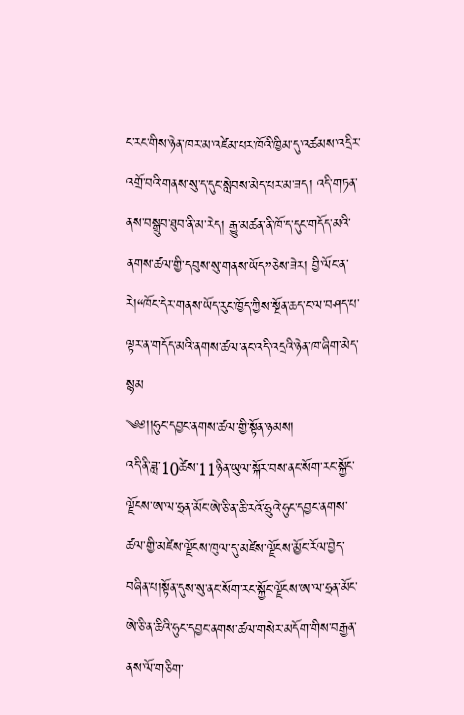ང་རང་གིས་ཉེན་ཁར་མ་འཛེམ་པར་ཁོའི་ཁྱིམ་དུ་འཚམས་འདྲིར་འགྲོ་བའི་གནས་སུ་ད་དུང་སླེབས་མེད་པར་མ་ཟད། འདི་གཏན་ནས་བསྒྲུབ་ཐུབ་ནི་མ་རེད། རྒྱུ་མཚན་ནི་ཁོ་ད་དུང་གདོད་མའི་ནགས་ཚལ་གྱི་དབུས་སུ་གནས་ཡོད”ཅེས་ཟེར། བྱི་ལོང་ན་རེ།“ཁོང་དེར་གནས་ཡོད་རུང་ཁྱོད་ཀྱིས་སྔོན་ཆད་ང་ལ་བཤད་པ་ལྟར་ན་གདོད་མའི་ནགས་ཚལ་ནང་འདི་འདྲའི་ཉེན་ཁ་ཞིག་མེད་སྙམ
༄༅།།ཧུང་དབྱང་ནགས་ཚལ་གྱི་སྟོན་ཉམས།
འདི་ནི་ཟླ་10ཚེས་11ཉིན་ཡུལ་སྐོར་བས་ནང་སོག་རང་སྐྱོང་ལྗོངས་ཨ་ལ་ཧྲན་མོང་ཨེ་ཅི་ན་ཆི་རའོ་ཧྲུའེ་ཧུང་དབྱང་ནགས་ཚལ་གྱི་མཛེས་ལྗོངས་ཁུལ་དུ་མཛེས་ལྗོངས་མྱོང་རོལ་བྱེད་བཞིན་པ།སྟོན་དུས་སུ་ནང་སོག་རང་སྐྱོང་ལྗོངས་ཨ་ལ་ཧྲན་མོང་ཨེ་ཅི་ན་ཆིའི་ཧུང་དབྱང་ནགས་ཚལ་གསེར་མདོག་གིས་བརྒྱན་ནས་ལོ་གཅིག་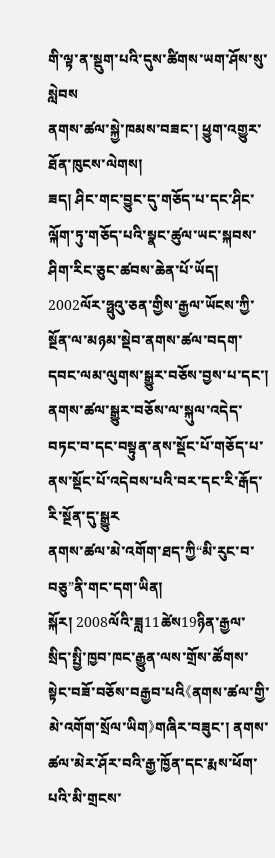གི་ལྟ་ན་སྡུག་པའི་དུས་ཚིགས་ཡག་ཤོས་སུ་སླེབས
ནགས་ཚལ་སྐྱེ་ཁམས་བཟང་། ཕྱུག་འགྱུར་ཐོན་ཁུངས་ལེགས།
ཟད། ཤིང་གང་བྱུང་དུ་གཅོད་པ་དང་ཤིང་ལྐོག་ཏུ་གཅོད་པའི་སྣང་ཚུལ་ཡང་སྐབས་ཤིག་རིང་ཅུང་ཚབས་ཆེན་པོ་ཡོད། 2002ལོར་ཧྥུའུ་ཅན་གྱིས་རྒྱལ་ཡོངས་ཀྱི་སྔོན་ལ་མཉམ་སྡེབ་ནགས་ཚལ་བདག་དབང་ལམ་ལུགས་སྒྱུར་བཅོས་བྱས་པ་དང་། ནགས་ཚལ་སྒྱུར་བཅོས་ལ་སྐུལ་འདེད་བཏང་བ་དང་བསྟུན་ནས་སྡོང་པོ་གཅོད་པ་ནས་སྡོང་པོ་འདེབས་པའི་བར་དང་རི་རྒོད་རི་སྔོན་དུ་སྒྱུར
ནགས་ཚལ་མེ་འགོག་ཐད་ཀྱི“མི་རུང་བ་བཅུ”ནི་གང་དག་ཡིན།
སྐོར། 2008ལོའི་ཟླ11ཚེས19ཉིན་རྒྱལ་སྲིད་སྤྱི་ཁྱབ་ཁང་རྒྱུན་ལས་གྲོས་ཚོགས་སྟེང་བཟོ་བཅོས་བརྒྱབ་པའི《ནགས་ཚལ་གྱི་མེ་འགོག་སྲོལ་ཡིག》གཞིར་བཟུང་། ནགས་ཚལ་མེར་ཤོར་བའི་རྒྱ་ཁྱོན་དང་རྨས་ཕོག་པའི་མི་གྲངས་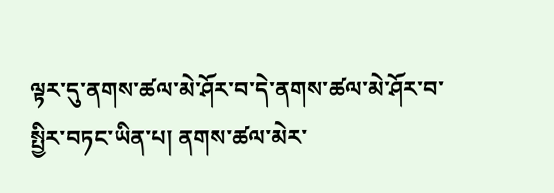ལྟར་དུ་ནགས་ཚལ་མེ་ཤོར་བ་དེ་ནགས་ཚལ་མེ་ཤོར་བ་སྤྱིར་བཏང་ཡིན་པ། ནགས་ཚལ་མེར་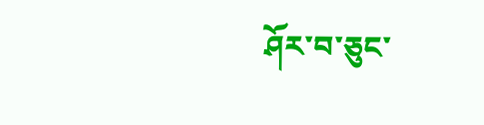ཤོར་བ་ཅུང་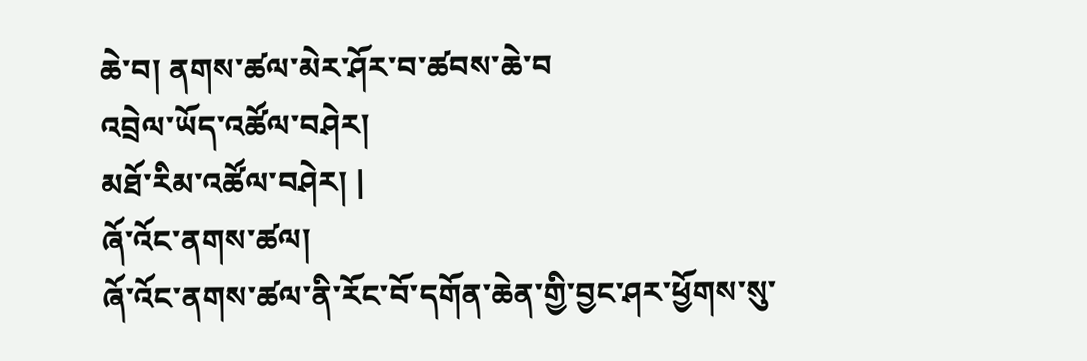ཆེ་བ། ནགས་ཚལ་མེར་ཤོར་བ་ཚབས་ཆེ་བ
འབྲེལ་ཡོད་འཚོལ་བཤེར།
མཐོ་རིམ་འཚོལ་བཤེར། |
ཞོ་འོང་ནགས་ཚལ།
ཞོ་འོང་ནགས་ཚལ་ནི་རོང་བོ་དགོན་ཆེན་གྱི་བྱང་ཤར་ཕྱོགས་སུ་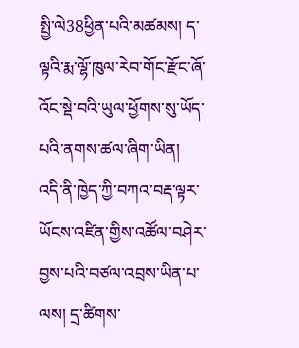སྤྱི་ལེ38ཕྱིན་པའི་མཚམས། ད་ལྟའི་རྨ་ལྷོ་ཁུལ་རེབ་གོང་རྫོང་ཞོ་འོང་སྡེ་བའི་ཡུལ་ཕྱོགས་སུ་ཡོད་པའི་ནགས་ཚལ་ཞིག་ཡིན།
འདི་ནི་ཁྱེད་ཀྱི་བཀའ་བརྡ་ལྟར་ཡོངས་འཛིན་གྱིས་འཚོལ་བཤེར་བྱས་པའི་བཙལ་འབྲས་ཡིན་པ་ལས། དྲ་ཚིགས་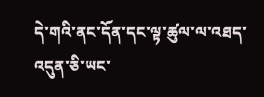དེ་གའི་ནང་དོན་དང་ལྟ་ཚུལ་ལ་འཐད་འདུན་ཅི་ཡང་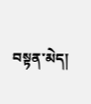བསྟན་མེད།